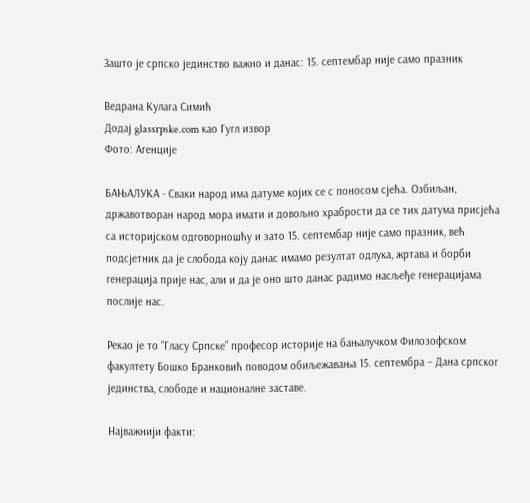Зашто је српско јединство важно и данас: 15. септембар није само празник

Ведрана Кулага Симић
Додај glassrpske.com као Гугл извор
Фото: Агенције

БАЊАЛУКА - Сваки народ има датуме којих се с поносом сјећа. Озбиљан, државотворан народ мора имати и довољно храбрости да се тих датума присјећа са историјском одговорношћу и зато 15. септембар није само празник, већ подсјетник да је слобода коју данас имамо резултат одлука, жртава и борби генерација прије нас, али и да је оно што данас радимо насљеђе генерацијама послије нас.

Рекао је то "Гласу Српске” професор историје на бањалучком Филозофском факултету Бошко Бранковић поводом обиљежавања 15. септембра – Дана српског јединства, слободе и националне заставе.

Најважнији факти: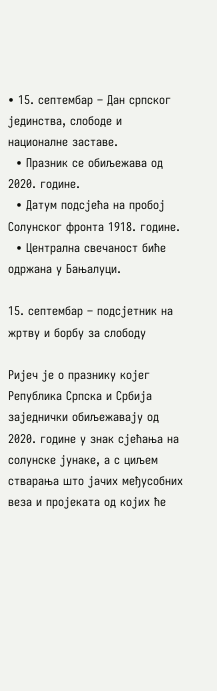• 15. септембар – Дан српског јединства, слободе и националне заставе.
  • Празник се обиљежава од 2020. године.
  • Датум подсјећа на пробој Солунског фронта 1918. године.
  • Централна свечаност биће одржана у Бањалуци.

15. септембар – подсјетник на жртву и борбу за слободу

Ријеч је о празнику којег Република Српска и Србија заједнички обиљежавају од 2020. године у знак сјећања на солунске јунаке, а с циљем стварања што јачих међусобних веза и пројеката од којих ће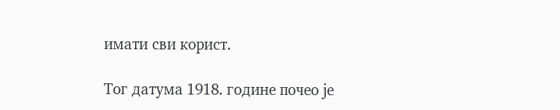имати сви корист.

Тог датума 1918. године почео је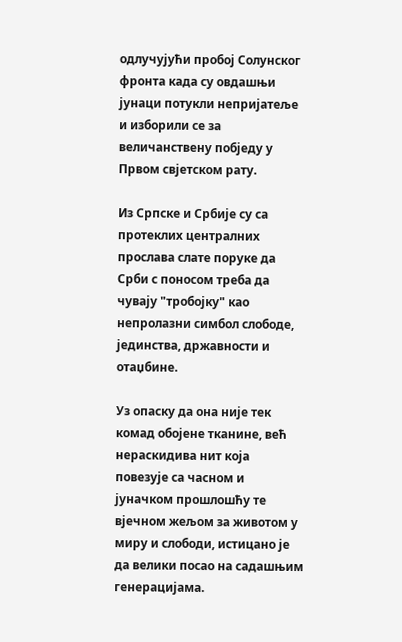одлучујући пробој Солунског фронта када су овдашњи јунаци потукли непријатеље и изборили се за величанствену побједу у Првом свјетском рату.

Из Српске и Србије су са протеклих централних прослава слате поруке да Срби с поносом треба да чувају "тробојку" као непролазни симбол слободе, јединства, државности и отаџбине.

Уз опаску да она није тек комад обојене тканине, већ нераскидива нит која повезује са часном и јуначком прошлошћу те вјечном жељом за животом у миру и слободи, истицано је да велики посао на садашњим генерацијама.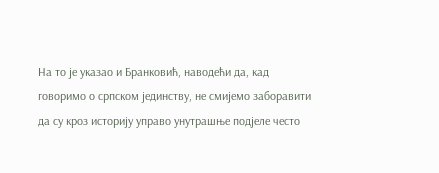На то је указао и Бранковић, наводећи да, кад говоримо о српском јединству, не смијемо заборавити да су кроз историју управо унутрашње подјеле често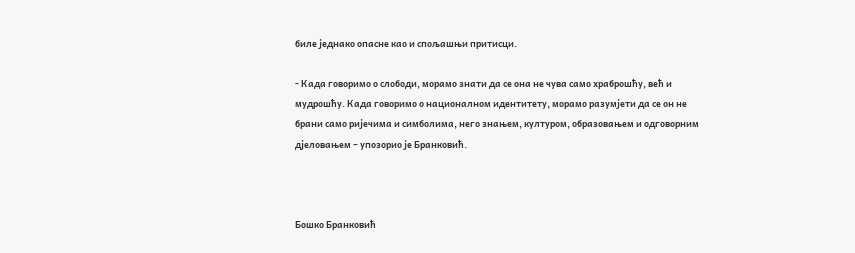биле једнако опасне као и спољашњи притисци.

- Када говоримо о слободи, морамо знати да се она не чува само храброшћу, већ и мудрошћу. Када говоримо о националном идентитету, морамо разумјети да се он не брани само ријечима и симболима, него знањем, културом, образовањем и одговорним дјеловањем – упозорио је Бранковић.



Бошко Бранковић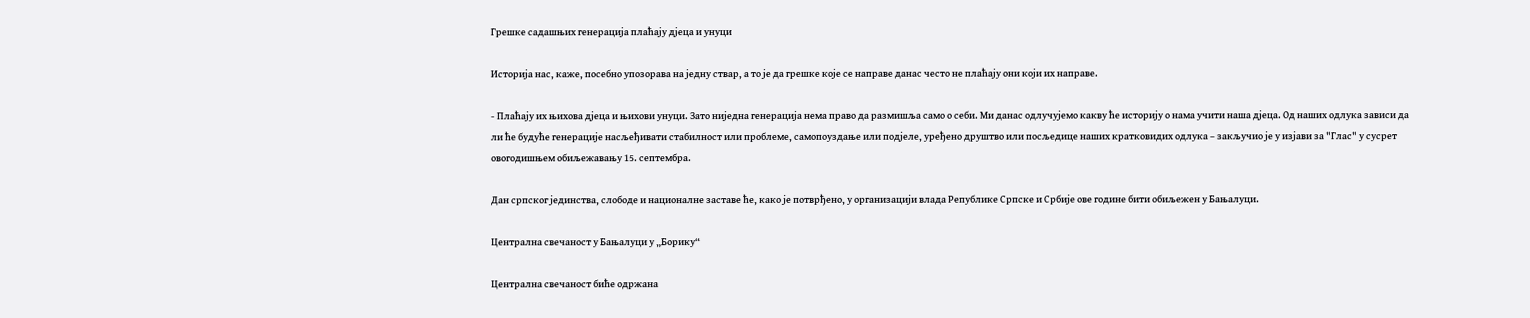Грешке садашњих генерација плаћају дјеца и унуци

Историја нас, каже, посебно упозорава на једну ствар, а то је да грешке које се направе данас често не плаћају они који их направе.

- Плаћају их њихова дјеца и њихови унуци. Зато ниједна генерација нема право да размишља само о себи. Ми данас одлучујемо какву ће историју о нама учити наша дјеца. Од наших одлука зависи да ли ће будуће генерације насљеђивати стабилност или проблеме, самопоуздање или подјеле, уређено друштво или посљедице наших кратковидих одлука – закључио је у изјави за "Глас" у сусрет овогодишњем обиљежавању 15. септембра.

Дан српског јединства, слободе и националне заставе ће, како је потврђено, у организацији влада Републике Српске и Србије ове године бити обиљежен у Бањалуци.

Централна свечаност у Бањалуци у „Борику“

Централна свечаност биће одржана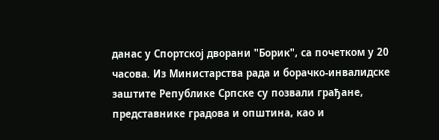данас у Спортској дворани "Борик", са почетком у 20 часова. Из Министарства рада и борачко-инвалидске заштите Републике Српске су позвали грађане, представнике градова и општина, као и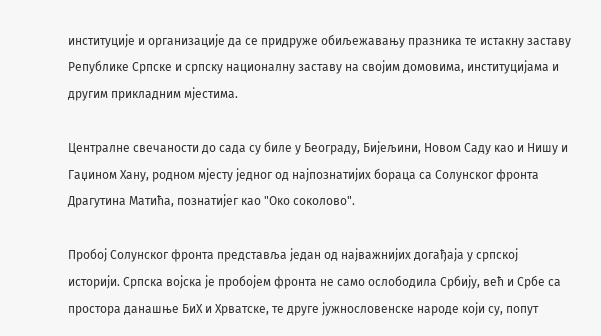институције и организације да се придруже обиљежавању празника те истакну заставу Републике Српске и српску националну заставу на својим домовима, институцијама и другим прикладним мјестима.

Централне свечаности до сада су биле у Београду, Бијељини, Новом Саду као и Нишу и Гаџином Хану, родном мјесту једног од најпознатијих бораца са Солунског фронта Драгутина Матића, познатијег као "Око соколово".

Пробој Солунског фронта представља један од најважнијих догађаја у српској историји. Српска војска је пробојем фронта не само ослободила Србију, већ и Србе са простора данашње БиХ и Хрватске, те друге јужнословенске народе који су, попут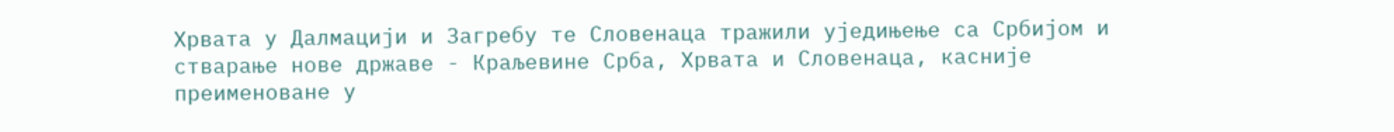Хрвата у Далмацији и Загребу те Словенаца тражили уједињење са Србијом и стварање нове државе - Краљевине Срба, Хрвата и Словенаца, касније преименоване у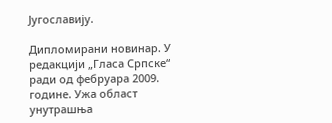Југославију.

Дипломирани новинар. У редакцији „Гласа Српске“ ради од фебруара 2009. године. Ужа област унутрашња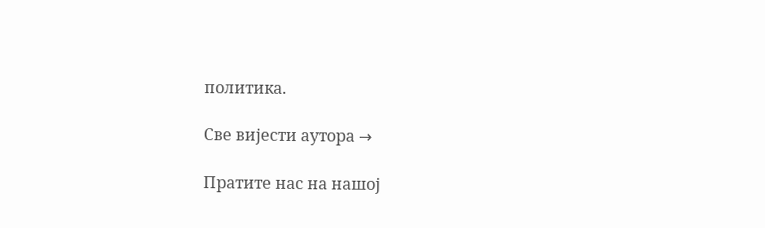политика.

Све вијести аутора →

Пратите нас на нашој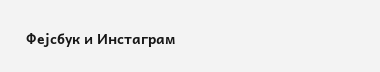Фејсбук и Инстаграм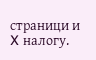страници и X налогу.